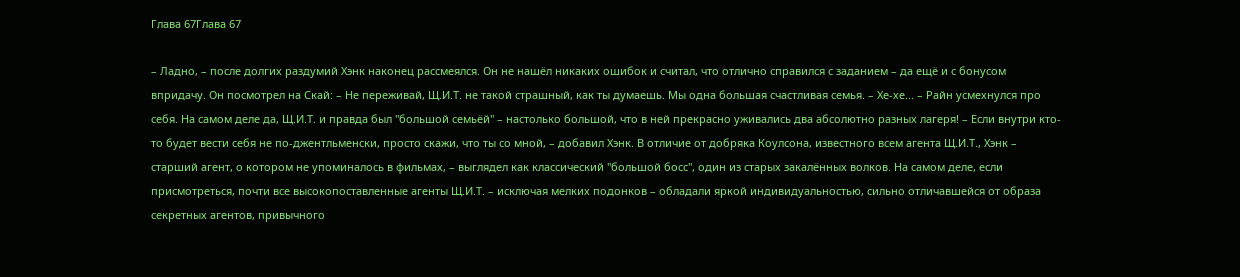Глава 67Глава 67

– Ладно, – после долгих раздумий Хэнк наконец рассмеялся. Он не нашёл никаких ошибок и считал, что отлично справился с заданием – да ещё и с бонусом впридачу. Он посмотрел на Скай: – Не переживай, Щ.И.Т. не такой страшный, как ты думаешь. Мы одна большая счастливая семья. – Хе-хе... – Райн усмехнулся про себя. На самом деле да, Щ.И.Т. и правда был "большой семьёй" – настолько большой, что в ней прекрасно уживались два абсолютно разных лагеря! – Если внутри кто-то будет вести себя не по-джентльменски, просто скажи, что ты со мной, – добавил Хэнк. В отличие от добряка Коулсона, известного всем агента Щ.И.Т., Хэнк – старший агент, о котором не упоминалось в фильмах, – выглядел как классический "большой босс", один из старых закалённых волков. На самом деле, если присмотреться, почти все высокопоставленные агенты Щ.И.Т. – исключая мелких подонков – обладали яркой индивидуальностью, сильно отличавшейся от образа секретных агентов, привычного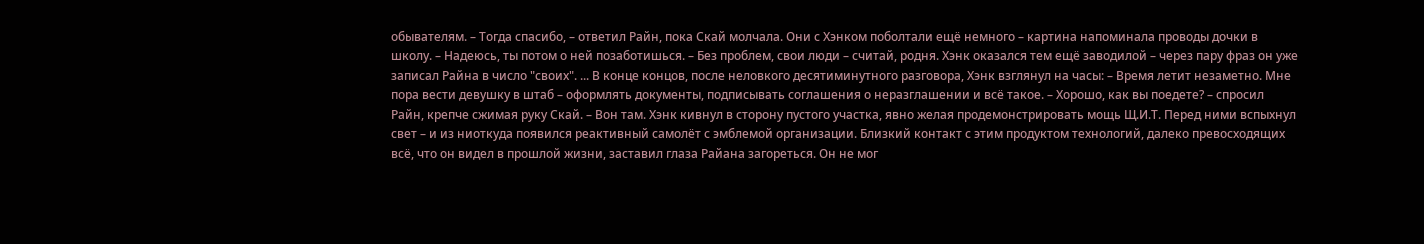обывателям. – Тогда спасибо, – ответил Райн, пока Скай молчала. Они с Хэнком поболтали ещё немного – картина напоминала проводы дочки в школу. – Надеюсь, ты потом о ней позаботишься. – Без проблем, свои люди – считай, родня. Хэнк оказался тем ещё заводилой – через пару фраз он уже записал Райна в число "своих". ... В конце концов, после неловкого десятиминутного разговора, Хэнк взглянул на часы: – Время летит незаметно. Мне пора вести девушку в штаб – оформлять документы, подписывать соглашения о неразглашении и всё такое. – Хорошо, как вы поедете? – спросил Райн, крепче сжимая руку Скай. – Вон там. Хэнк кивнул в сторону пустого участка, явно желая продемонстрировать мощь Щ.И.Т. Перед ними вспыхнул свет – и из ниоткуда появился реактивный самолёт с эмблемой организации. Близкий контакт с этим продуктом технологий, далеко превосходящих всё, что он видел в прошлой жизни, заставил глаза Райана загореться. Он не мог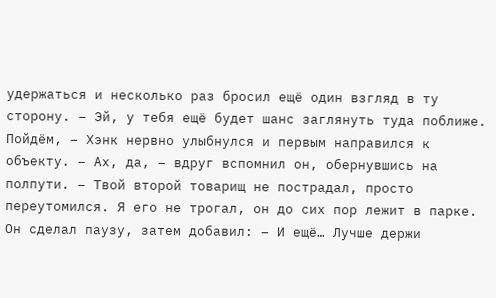удержаться и несколько раз бросил ещё один взгляд в ту сторону. – Эй, у тебя ещё будет шанс заглянуть туда поближе. Пойдём, – Хэнк нервно улыбнулся и первым направился к объекту. – Ах, да, – вдруг вспомнил он, обернувшись на полпути. – Твой второй товарищ не пострадал, просто переутомился. Я его не трогал, он до сих пор лежит в парке. Он сделал паузу, затем добавил: – И ещё… Лучше держи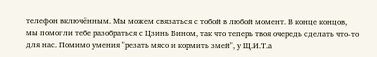телефон включённым. Мы можем связаться с тобой в любой момент. В конце концов, мы помогли тебе разобраться с Цзинь Бином, так что теперь твоя очередь сделать что-то для нас. Помимо умения "резать мясо и кормить змей", у Щ.И.Т.а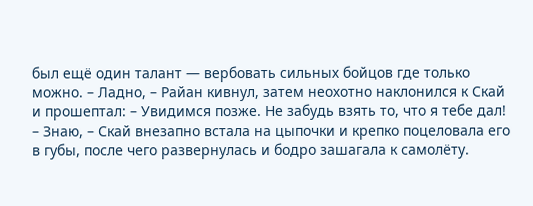был ещё один талант — вербовать сильных бойцов где только можно. – Ладно, – Райан кивнул, затем неохотно наклонился к Скай и прошептал: – Увидимся позже. Не забудь взять то, что я тебе дал! – Знаю, – Скай внезапно встала на цыпочки и крепко поцеловала его в губы, после чего развернулась и бодро зашагала к самолёту.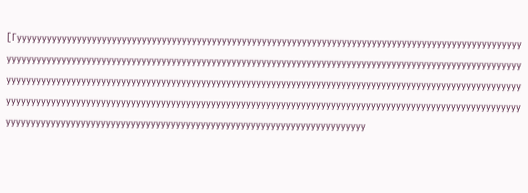[Гуууууууууууууууууууууууууууууууууууууууууууууууууууууууууууууууууууууууууууууууууууууууууууууууууууууууууууууууууууууууууууууууууууууууууууууууууууууууууууууууууууууууууууууууууууууууууууууууууууууууууууууууууууууууууууууууууууууууууууууууууууууууууууууууууууууууууууууууууууууууууууууууууууууууууууууууууууууууууууууууууууууууууууууууууууууууууууууууууууууууууууууууууууууууууууууууууууууууууууууууууууууууууууууууууууууууууууууууууууууууууууууууууууууууууууууууууууууууууууууууууу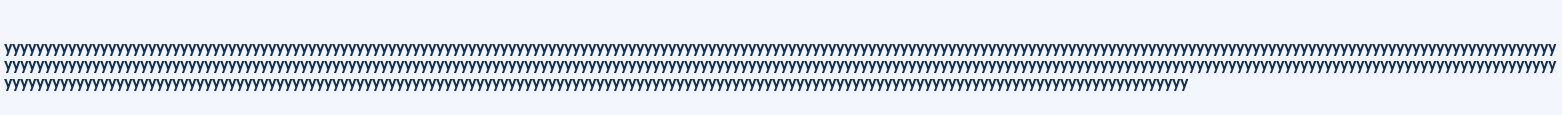уууууууууууууууууууууууууууууууууууууууууууууууууууууууууууууууууууууууууууууууууууууууууууууууууууууууууууууууууууууууууууууууууууууууууууууууууууууууууууууууууууууууууууууууууууууууууууууууууууууууууууууууууууууууууууууууууууууууууууууууууууууууууууууууууууууууууууууууууууууууууууууууууууууууууууууууууууууууууууууууууууууууууууууууууууууууууууууууууууууууууууууууууууууууууууууууууууууууууууууууууууууууууууууууууууууууууууууууууууууууууууууууууууууууууууууууууууууууууууууууууууууууууууууууууууууууууууууууууууууууууууууууууууууууу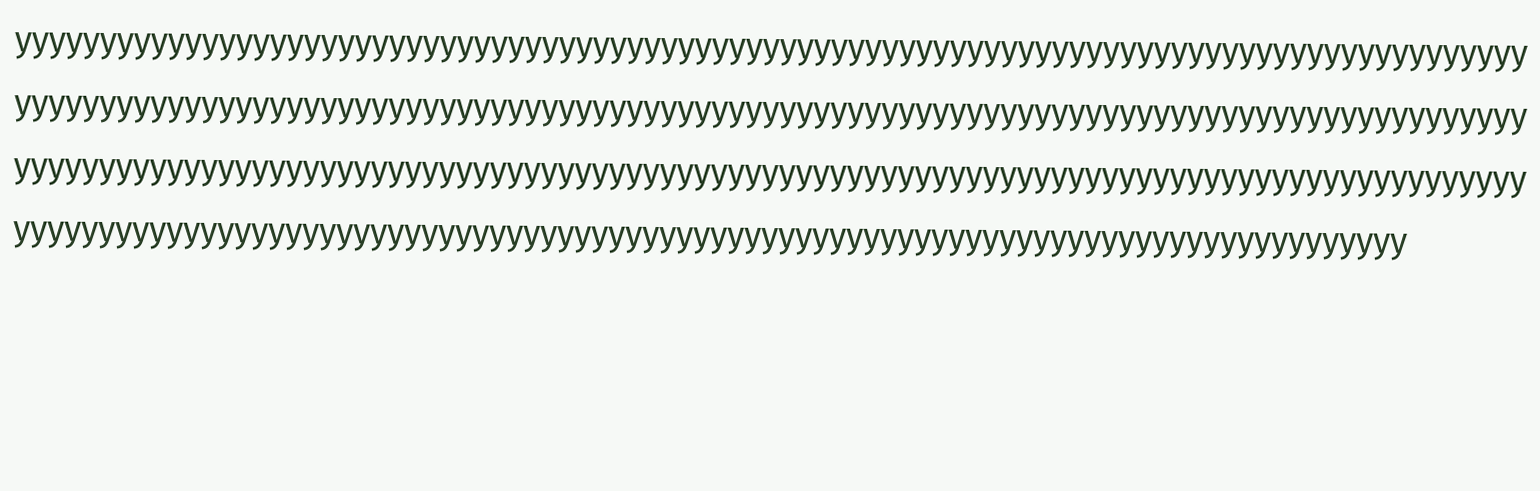ууууууууууууууууууууууууууууууууууууууууууууууууууууууууууууууууууууууууууууууууууууууууууууууууууууууууууууууууууууууууууууууууууууууууууууууууууууууууууууууууууууууууууууууууууууууууууууууууууууууууууууууууууууууууууууууууууууууууууууууууууууууууууууууууууууууууууууууууууууууууууууууууууууууууууууууууууууууууууууууууууууууууууууууууууууууууууууу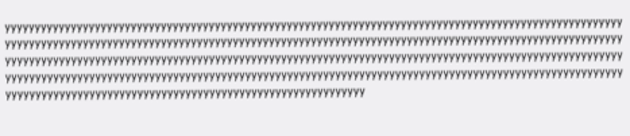уууууууууууууууууууууууууууууууууууууууууууууууууууууууууууууууууууууууууууууууууууууууууууууууууууууууууууууууууууууууууууууууууууууууууууууууууууууууууууууууууууууууууууууууууууууууууууууууууууууууууууууууууууууууууууууууууууууууууууууууууууууууууууууууууууууууууууууууууууууууууууууууууууууууууууууууууууууууууууууууууууууууууууууууууууууууууууууууууууууууууууууууууууууууууууууууууууууууууууууууууууууууууууууууууууууууууууууууууууууууууууууууууууууууууууууууууууууууу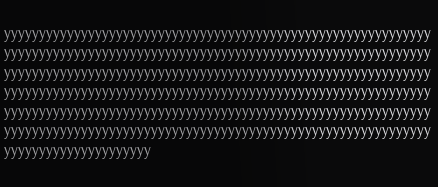ууууууууууууууууууууууууууууууууууууууууууууууууууууууууууууууууууууууууууууууууууууууууууууууууууууууууууууууууууууууууууууууууууууууууууууууууууууууууууууууууууууууууууууууууууууууууууууууууууууууууууууууууууууууууууууууууууууууууууууууууууууууууууууууууууууууууууууууууууууууууууууууууууууууууууууууууууууууууууууууууууууууууууууууууууууууууууууууууууууууууууууууууууууууууууууууууууу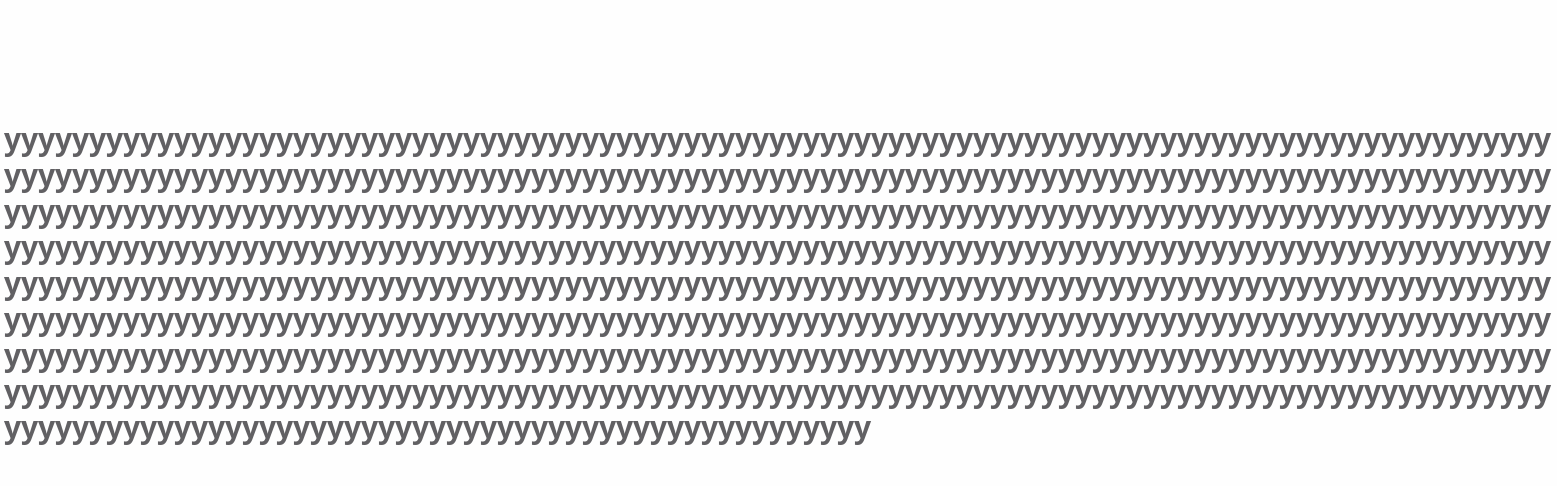ууууууууууууууууууууууууууууууууууууууууууууууууууууууууууууууууууууууууууууууууууууууууууууууууууууууууууууууууууууууууууууууууууууууууууууууууууууууууууууууууууууууууууууууууууууууууууууууууууууууууууууууууууууууууууууууууууууууууууууууууууууууууууууууууууууууууууууууууууууууууууууууууууууууууууууууууууууууууууууууууууууууууууууууууууууууууууууууууууууууууууууууууууууууууууууууууууууууууууууууууууууууууууууууууууууууууууууууууууууууууууууууууууууууууууууууууууууууууууууууууууууууууууууууууууууууууууууууууууууууууууууууууууууууууууууууууууууууууууууууууууууууууууууууууууууууууууууууууууууууууууууууууууууууууууууууууууууууууууууууууууууууууууууууууууууууууууууууууууууууууууууууууууууууууууууууууууууууууууууууууууууууууууууууууууууууууууууууууууууууууууууууууууууууууууу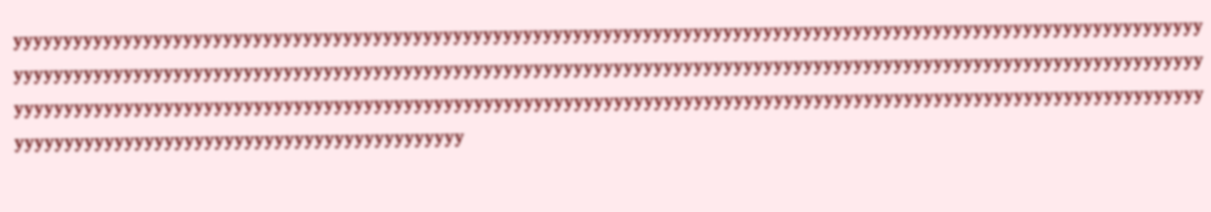уууууууууууууууууууууууууууууууууууууууууууууууууууууууууууууууууууууууууууууууууууууууууууууууууууууууууууууууууууууууууууууууууууууууууууууууууууууууууууууууууууууууууууууууууууууууууууууууууууууууууууууууууууууууууууууууууууууууууууууууууууууууууууууууууууууууууууууууууууууууууууууууууууууууууууууууууууууууууууууууууууууууууууууууууууууууууууууууууууууууууууууууууууууууууууууууууууууууууууууууууу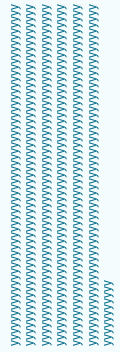ууууууууууууууууууууууууууууууууууууууууууууууууууууууууууууууууууууууууууууууууууууууууууууууууууууууууууууууууууууууууууууууууууууууууууууууууууууууууууууууууууууууууууууууууууууууууууууууууууууууууууууууууууууууууууууууууууууууууууууууууууууууууууууууууууууууууууууууууууууууууууууууууууууууууууууууууууууууууууууууууууууууууууууууууууууууууууууууууу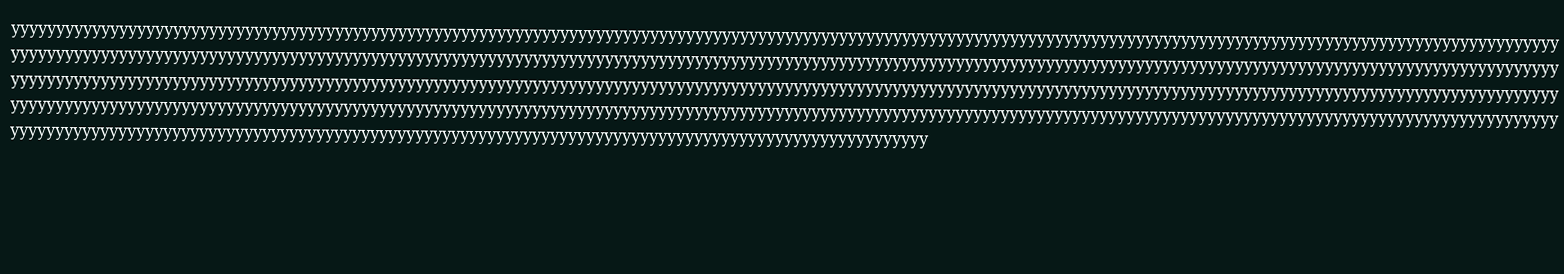уууууууууууууууууууууууууууууууууууууууууууууууууууууууууууууууууууууууууууууууууууууууууууууууууууууууууууууууууууууууууууууууууууууууууууууууууууууууууууууууууууууууууууууууууууууууууууууууууууууууууууууууууууууууууууууууууууууууууууууууууууууууууууууууууууууууууууууууууууууууууууууууууууууууууууууууууууууууууууууууууууууууууууууууууууууууууууууууууууууууууууууууууууууууууууууууууууууууууууууууууууууууууууууууууууууууууууууууууууууууууууууууууууууууууууууууууууууууууууууууууууууууууууууууууууууууууууууууууууууууууууууууууууууууууууууууууууууууууууууууууууууууууууууууууууууууууууууууууууууууууууууууууууууууууууууууууууууууууууууууууууууууууууууууууууууууууууууууууууууууууууууууууууууууууууууууууууууууууууууууууууууууууууууууууууууууууууууууууууууууууууууууууууууууууууууууууууууу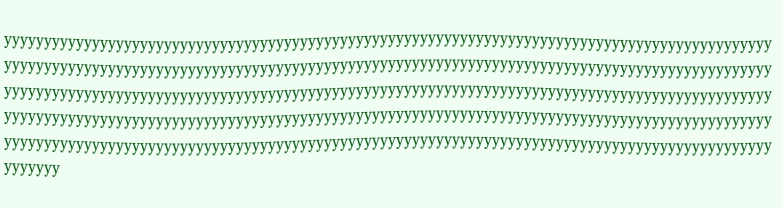ууууууууууууууууууууууууууууууууууууууууууууууууууууууууууууууууууууууууууууууууууууууууууууууууууууууууууууууууууууууууууууууууууууууууууууууууууууууууууууууууууууууууууууууууууууууууууууууууууууууууууууууууууууууууууууууууууууууууууууууууууууууууууууууууууууууууууууууууууууууууууууууууууууууууууууууууууууууууууууууууууууууууууууууууууууууууууууууууууууууууууууууууууууууууууууууууууууууууууууууууууууууууууууууууууууууууууууууууууууууууууууууууууууууууууууууууууууууууууууууууууууууу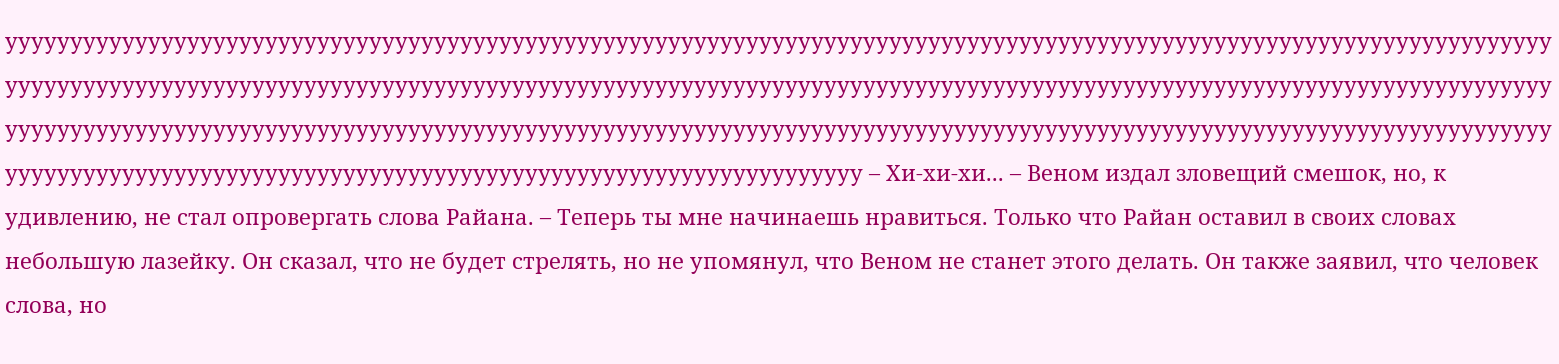ууууууууууууууууууууууууууууууууууууууууууууууууууууууууууууууууууууууууууууууууууууууууууууууууууууууууууууууууууууууууууууууууууууууууууууууууууууууууууууууууууууууууууууууууууууууууууууууууууууууууууууууууууууууууууууууууууууууууууууууууууууууууууууууууууууууууууууууууууууууууууууууууууууууууууууууууууууууууууууууууууууууууууууууууууууууууууууууууууууууууууууууууууууууууууууууууууууууууууууууууууууууууууууууууууууууу – Хи-хи-хи... – Веном издал зловещий смешок, но, к удивлению, не стал опровергать слова Райана. – Теперь ты мне начинаешь нравиться. Только что Райан оставил в своих словах небольшую лазейку. Он сказал, что не будет стрелять, но не упомянул, что Веном не станет этого делать. Он также заявил, что человек слова, но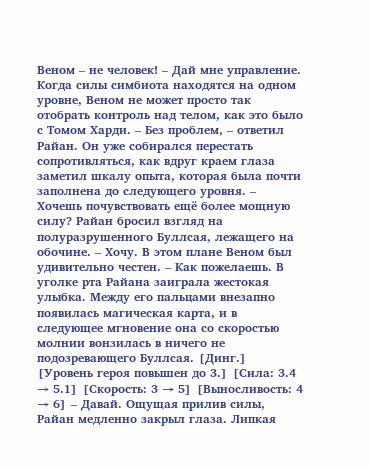Веном – не человек! – Дай мне управление. Когда силы симбиота находятся на одном уровне, Веном не может просто так отобрать контроль над телом, как это было с Томом Харди. – Без проблем, – ответил Райан. Он уже собирался перестать сопротивляться, как вдруг краем глаза заметил шкалу опыта, которая была почти заполнена до следующего уровня. – Хочешь почувствовать ещё более мощную силу? Райан бросил взгляд на полуразрушенного Буллсая, лежащего на обочине. – Хочу. В этом плане Веном был удивительно честен. – Как пожелаешь. В уголке рта Райана заиграла жестокая улыбка. Между его пальцами внезапно появилась магическая карта, и в следующее мгновение она со скоростью молнии вонзилась в ничего не подозревающего Буллсая. [Динг.] [Уровень героя повышен до 3.] [Сила: 3.4 → 5.1] [Скорость: 3 → 5] [Выносливость: 4 → 6] – Давай. Ощущая прилив силы, Райан медленно закрыл глаза. Липкая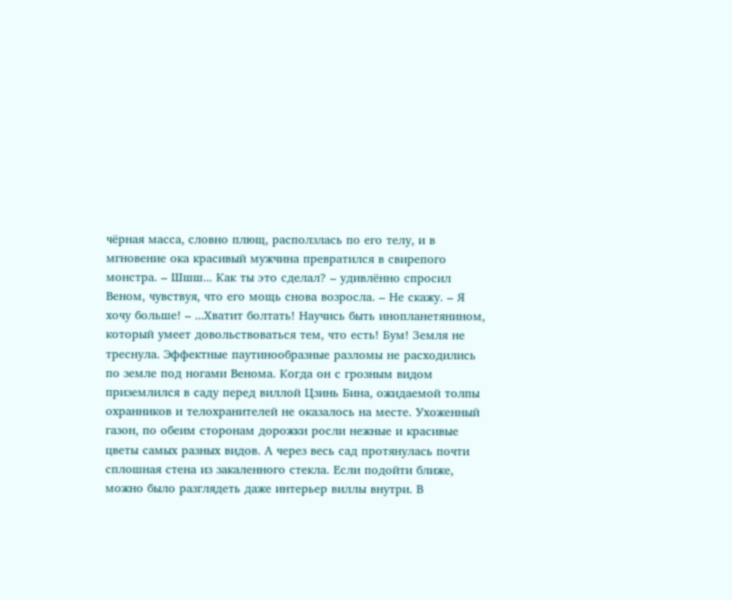чёрная масса, словно плющ, расползлась по его телу, и в мгновение ока красивый мужчина превратился в свирепого монстра. – Шшш... Как ты это сделал? – удивлённо спросил Веном, чувствуя, что его мощь снова возросла. – Не скажу. – Я хочу больше! – ...Хватит болтать! Научись быть инопланетянином, который умеет довольствоваться тем, что есть! Бум! Земля не треснула. Эффектные паутинообразные разломы не расходились по земле под ногами Венома. Когда он с грозным видом приземлился в саду перед виллой Цзинь Бина, ожидаемой толпы охранников и телохранителей не оказалось на месте. Ухоженный газон, по обеим сторонам дорожки росли нежные и красивые цветы самых разных видов. А через весь сад протянулась почти сплошная стена из закаленного стекла. Если подойти ближе, можно было разглядеть даже интерьер виллы внутри. В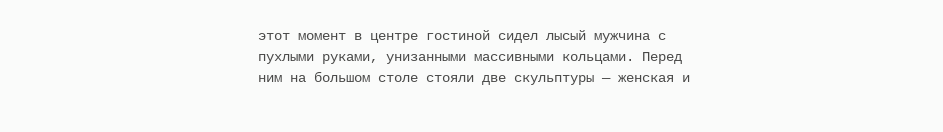этот момент в центре гостиной сидел лысый мужчина с пухлыми руками, унизанными массивными кольцами. Перед ним на большом столе стояли две скульптуры — женская и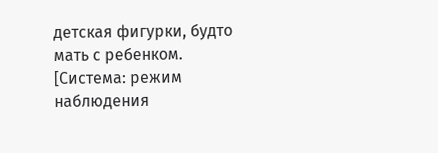детская фигурки, будто мать с ребенком. [Система: режим наблюдения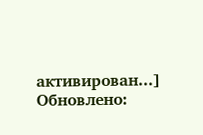активирован...]
Обновлено: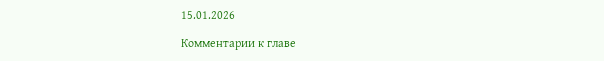15.01.2026

Комментарии к главе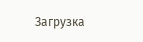Загрузка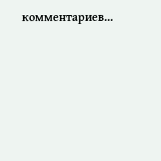комментариев...